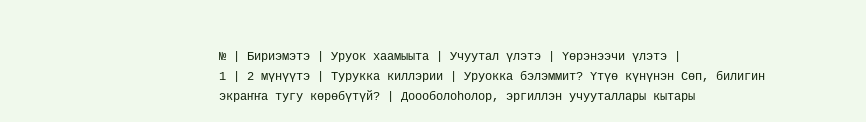№ | Бириэмэтэ | Уруок хаамыыта | Учуутал үлэтэ | Үөрэнээчи үлэтэ |
1 | 2 мүнүүтэ | Турукка киллэрии | Уруокка бэлэммит? Үтүө күнүнэн Сөп, билигин экраҥҥа тугу көрөбүтүй? | Доооболоһолор, эргиллэн учууталлары кытары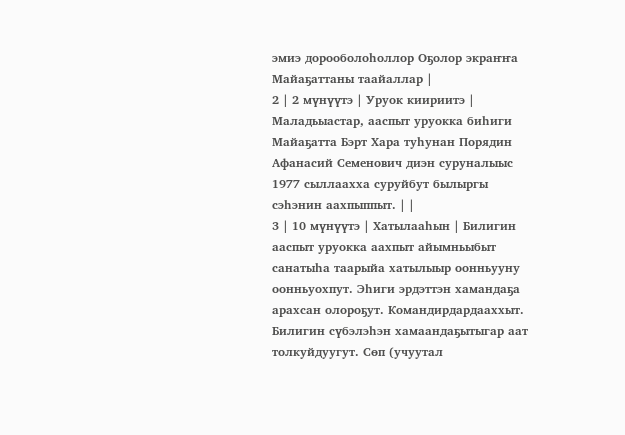эмиэ дорооболоһоллор Оҕолор экраҥҥа Майаҕаттаны таайаллар |
2 | 2 мүнүүтэ | Уруок киириитэ | Маладьыастар, ааспыт уруокка биһиги Майаҕатта Бэрт Хара туһунан Порядин Афанасий Семенович диэн суруналыыс 1977 сыллаахха суруйбут былыргы сэһэнин аахпыппыт. | |
3 | 10 мүнүүтэ | Хатылааһын | Билигин ааспыт уруокка аахпыт айымньыбыт санатыһа таарыйа хатылыыр оонньууну оонньуохпут. Эһиги эрдэттэн хамандаҕа арахсан олороҕут. Командирдардааххыт. Билигин сүбэлэһэн хамаандаҕытыгар аат толкуйдуугут. Сөп (учуутал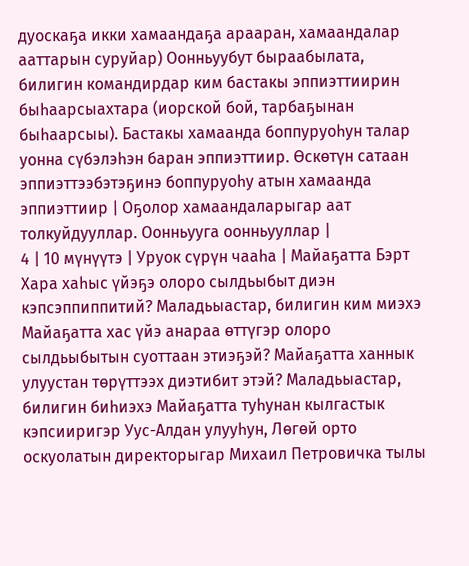дуоскаҕа икки хамаандаҕа арааран, хамаандалар ааттарын суруйар) Оонньуубут быраабылата, билигин командирдар ким бастакы эппиэттиирин быһаарсыахтара (иорской бой, тарбаҕынан быһаарсыы). Бастакы хамаанда боппуруоһун талар уонна сүбэлэһэн баран эппиэттиир. Өскөтүн сатаан эппиэттээбэтэҕинэ боппуруоһу атын хамаанда эппиэттиир | Оҕолор хамаандаларыгар аат толкуйдууллар. Оонньууга оонньууллар |
4 | 10 мүнүүтэ | Уруок сүрүн чааһа | Майаҕатта Бэрт Хара хаһыс үйэҕэ олоро сылдьыбыт диэн кэпсэппиппитий? Маладьыастар, билигин ким миэхэ Майаҕатта хас үйэ анараа өттүгэр олоро сылдьыбытын суоттаан этиэҕэй? Майаҕатта ханнык улуустан төрүттээх диэтибит этэй? Маладьыастар, билигин биһиэхэ Майаҕатта туһунан кылгастык кэпсииригэр Уус-Алдан улууһун, Лөгөй орто оскуолатын директорыгар Михаил Петровичка тылы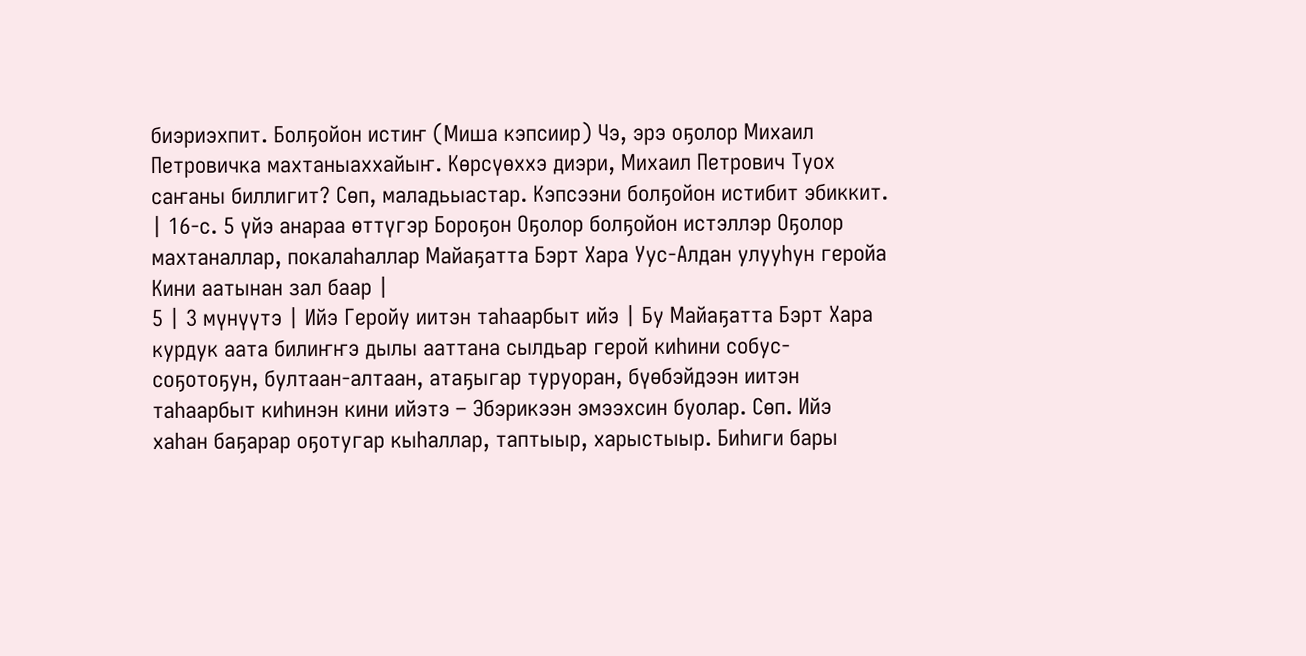биэриэхпит. Болҕойон истиҥ (Миша кэпсиир) Чэ, эрэ оҕолор Михаил Петровичка махтаныаххайыҥ. Көрсүөххэ диэри, Михаил Петрович Туох саҥаны биллигит? Сөп, маладьыастар. Кэпсээни болҕойон истибит эбиккит. | 16-с. 5 үйэ анараа өттүгэр Бороҕон Оҕолор болҕойон истэллэр Оҕолор махтаналлар, покалаһаллар Майаҕатта Бэрт Хара Уус-Алдан улууһун геройа Кини аатынан зал баар |
5 | 3 мүнүүтэ | Ийэ Геройу иитэн таһаарбыт ийэ | Бу Майаҕатта Бэрт Хара курдук аата билиҥҥэ дылы ааттана сылдьар герой киһини собус-соҕотоҕун, бултаан-алтаан, атаҕыгар туруоран, бүөбэйдээн иитэн таһаарбыт киһинэн кини ийэтэ – Эбэрикээн эмээхсин буолар. Сөп. Ийэ хаһан баҕарар оҕотугар кыһаллар, таптыыр, харыстыыр. Биһиги бары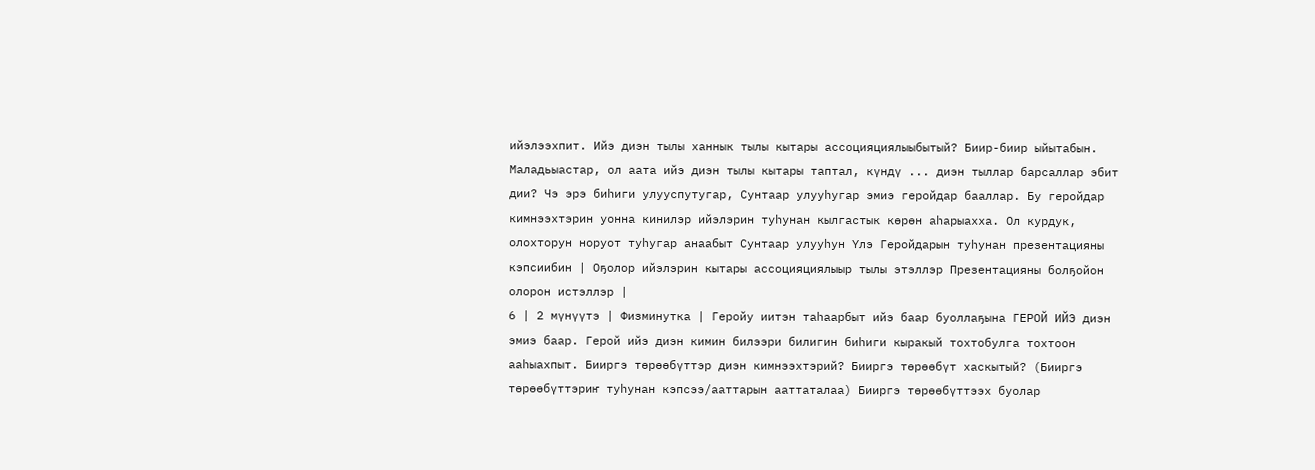ийэлээхпит. Ийэ диэн тылы ханнык тылы кытары ассоцияциялыыбытый? Биир-биир ыйытабын. Маладьыастар, ол аата ийэ диэн тылы кытары таптал, күндү ... диэн тыллар барсаллар эбит дии? Чэ эрэ биһиги улууспутугар, Сунтаар улууһугар эмиэ геройдар бааллар. Бу геройдар кимнээхтэрин уонна кинилэр ийэлэрин туһунан кылгастык көрөн аһарыахха. Ол курдук, олохторун норуот туһугар анаабыт Сунтаар улууһун Үлэ Геройдарын туһунан презентацияны кэпсиибин | Оҕолор ийэлэрин кытары ассоцияциялыыр тылы этэллэр Презентацияны болҕойон олорон истэллэр |
6 | 2 мүнүүтэ | Физминутка | Геройу иитэн таһаарбыт ийэ баар буоллаҕына ГЕРОЙ ИЙЭ диэн эмиэ баар. Герой ийэ диэн кимин билээри билигин биһиги кыракый тохтобулга тохтоон ааһыахпыт. Бииргэ төрөөбүттэр диэн кимнээхтэрий? Бииргэ төрөөбүт хаскытый? (Бииргэ төрөөбүттэриҥ туһунан кэпсээ/ааттарын ааттаталаа) Бииргэ төрөөбүттээх буолар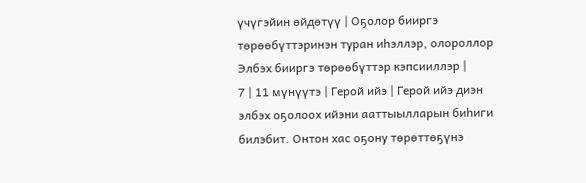үчүгэйин өйдөтүү | Оҕолор бииргэ төрөөбүттэринэн туран иһэллэр, олороллор Элбэх бииргэ төрөөбүттэр кэпсииллэр |
7 | 11 мүнүүтэ | Герой ийэ | Герой ийэ диэн элбэх оҕолоох ийэни ааттыылларын биһиги билэбит. Онтон хас оҕону төрөттөҕүнэ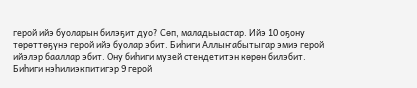герой ийэ буоларын билэҕит дуо? Сөп, маладьыастар. Ийэ 10 оҕону төрөттөҕүнэ герой ийэ буолар эбит. Биһиги Аллыҥабытыгар эмиэ герой ийэлэр бааллар эбит. Ону биһиги музей стендетитэн көрөн билэбит. Биһиги нэһилиэкпитигэр 9 герой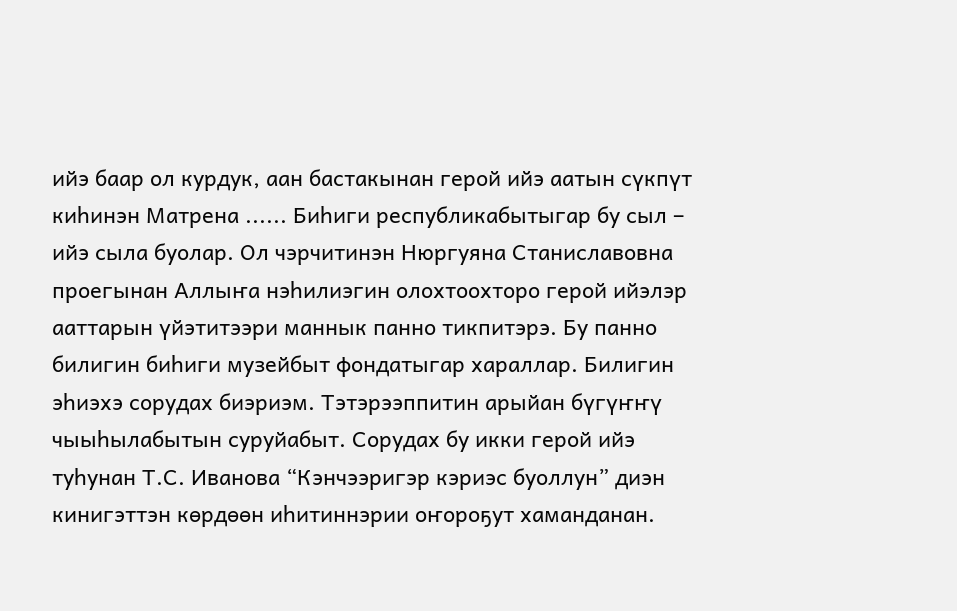ийэ баар ол курдук, аан бастакынан герой ийэ аатын сүкпүт киһинэн Матрена ...... Биһиги республикабытыгар бу сыл – ийэ сыла буолар. Ол чэрчитинэн Нюргуяна Станиславовна проегынан Аллыҥа нэһилиэгин олохтоохторо герой ийэлэр ааттарын үйэтитээри маннык панно тикпитэрэ. Бу панно билигин биһиги музейбыт фондатыгар хараллар. Билигин эһиэхэ сорудах биэриэм. Тэтэрээппитин арыйан бүгүҥҥү чыыһылабытын суруйабыт. Сорудах бу икки герой ийэ туһунан Т.С. Иванова “Кэнчээригэр кэриэс буоллун” диэн кинигэттэн көрдөөн иһитиннэрии оҥороҕут хаманданан.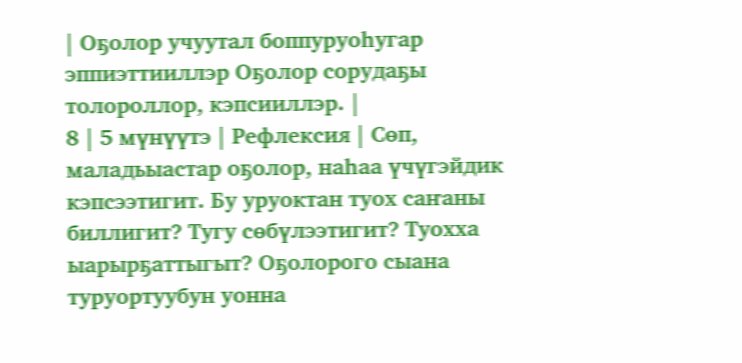| Оҕолор учуутал боппуруоһугар эппиэттииллэр Оҕолор сорудаҕы толороллор, кэпсииллэр. |
8 | 5 мүнүүтэ | Рефлексия | Сөп, маладьыастар оҕолор, наһаа үчүгэйдик кэпсээтигит. Бу уруоктан туох саҥаны биллигит? Тугу сөбүлээтигит? Туохха ыарырҕаттыгыт? Оҕолорого сыана туруортуубун уонна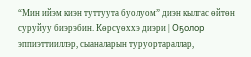“Мин ийэм киэн туттуута буолуом” диэн кылгас өйтөн суруйуу биэрэбин. Көрсүөххэ диэри | Оҕолор эппиэттииллэр, сыаналарын туруортараллар,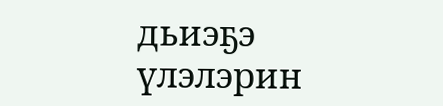дьиэҕэ үлэлэрин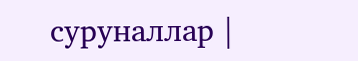суруналлар |